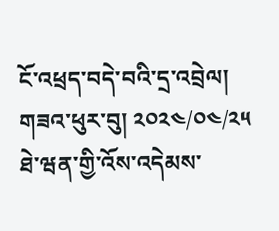ངོ་འཕྲད་བདེ་བའི་དྲ་འབྲེལ།
གཟའ་ཕུར་བུ། ༢༠༢༤/༠༤/༢༥
ཐེ་ཝན་གྱི་འོས་འདེམས་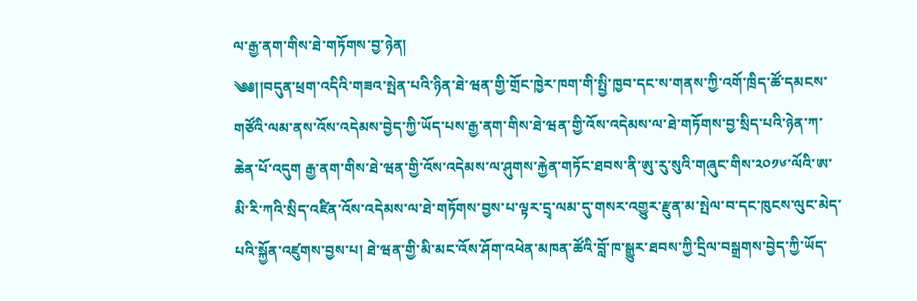ལ་རྒྱ་ནག་གིས་ཐེ་གཏོགས་བྱ་ཉེན།
༄༅།།བདུན་ཕྲག་འདིའི་གཟའ་སྤེན་པའི་ཉིན་ཐེ་ཝན་གྱི་གྲོང་ཁྱེར་ཁག་གི་སྤྱི་ཁྱབ་དང་ས་གནས་ཀྱི་འགོ་ཁྲིད་ཚོ་དམངས་གཙོའི་ལམ་ནས་འོས་འདེམས་བྱེད་ཀྱི་ཡོད་པས་རྒྱ་ནག་གིས་ཐེ་ཝན་གྱི་འོས་འདེམས་ལ་ཐེ་གཏོགས་བྱ་སྲིད་པའི་ཉེན་ཀ་ཆེན་པོ་འདུག རྒྱ་ནག་གིས་ཐེ་ཝན་གྱི་འོས་འདེམས་ལ་ཤུགས་རྐྱེན་གཏོང་ཐབས་ནི་ཨུ་རུ་སུའི་གཞུང་གིས་༢༠༡༦་ལོའི་ཨ་མི་རི་ཀའི་སྲིད་འཛིན་འོས་འདེམས་ལ་ཐེ་གཏོགས་བྱས་པ་ལྟར་དྲྭ་ལམ་དུ་གསར་འགྱུར་རྫུན་མ་སྤེལ་བ་དང་ཁུངས་ལུང་མེད་པའི་སྐྱོན་འཛུགས་བྱས་པ། ཐེ་ཝན་གྱི་མི་མང་འོས་ཤོག་འཕེན་མཁན་ཚོའི་བློ་ཁ་སྒྱུར་ཐབས་ཀྱི་དྲིལ་བསྒྲགས་བྱེད་ཀྱི་ཡོད་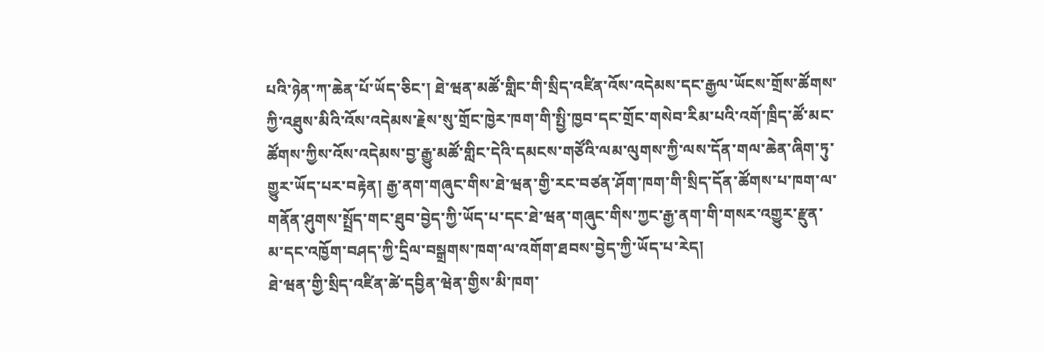པའི་ཉེན་ཀ་ཆེན་པོ་ཡོད་ཅིང་། ཐེ་ཝན་མཚོ་གླིང་གི་སྲིད་འཛིན་འོས་འདེམས་དང་རྒྱལ་ཡོངས་གྲོས་ཚོགས་ཀྱི་འཐུས་མིའི་འོས་འདེམས་རྗེས་སུ་གྲོང་ཁྱེར་ཁག་གི་སྤྱི་ཁྱབ་དང་གྲོང་གསེབ་རིམ་པའི་འགོ་ཁྲིད་ཚོ་མང་ཚོགས་ཀྱིས་འོས་འདེམས་བྱ་རྒྱུ་མཚོ་གླིང་དེའི་དམངས་གཙོའི་ལམ་ལུགས་ཀྱི་ལས་དོན་གལ་ཆེན་ཞིག་ཏུ་གྱུར་ཡོད་པར་བརྟེན། རྒྱ་ནག་གཞུང་གིས་ཐེ་ཝན་གྱི་རང་བཙན་ཤོག་ཁག་གི་སྲིད་དོན་ཚོགས་པ་ཁག་ལ་གནོན་ཤུགས་སྤྲོད་གང་ཐུབ་བྱེད་ཀྱི་ཡོད་པ་དང་ཐེ་ཝན་གཞུང་གིས་ཀྱང་རྒྱ་ནག་གི་གསར་འགྱུར་རྫུན་མ་དང་འཁྱོག་བཤད་ཀྱི་དྲིལ་བསྒྲགས་ཁག་ལ་འགོག་ཐབས་བྱེད་ཀྱི་ཡོད་པ་རེད།
ཐེ་ཝན་གྱི་སྲིད་འཛིན་ཚེ་དབྱིན་ཝེན་གྱིས་མི་ཁག་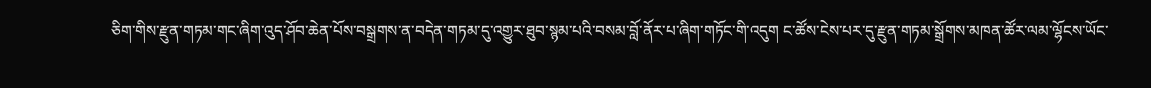ཅིག་གིས་རྫུན་གཏམ་གང་ཞིག་འུད་ཤོབ་ཆེན་པོས་བསྒྲགས་ན་བདེན་གཏམ་དུ་འགྱུར་ཐུབ་སྙམ་པའི་བསམ་བློ་ནོར་པ་ཞིག་གཏོང་གི་འདུག ང་ཚོས་ངེས་པར་དུ་རྫུན་གཏམ་སྒྲོགས་མཁན་ཚོར་ལམ་ལྷོངས་ཡོང་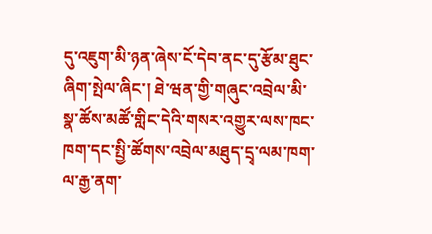དུ་འཇུག་མི་ཉན་ཞེས་ངོ་དེབ་ནང་དུ་རྩོམ་ཐུང་ཞིག་སྤེལ་ཞིང་། ཐེ་ཝན་གྱི་གཞུང་འབྲེལ་མི་སྣ་ཚོས་མཚོ་གླིང་དེའི་གསར་འགྱུར་ལས་ཁང་ཁག་དང་སྤྱི་ཚོགས་འབྲེལ་མཐུད་དྲྭ་ལམ་ཁག་ལ་རྒྱ་ནག་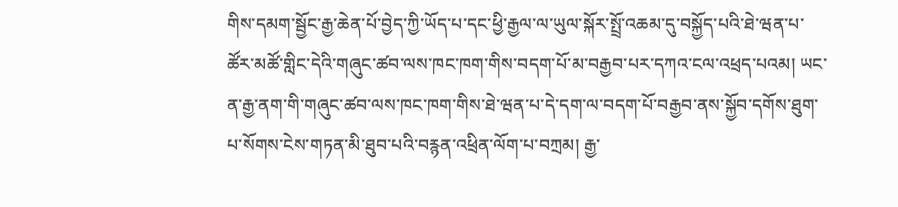གིས་དམག་སྦྱོང་རྒྱ་ཆེན་པོ་བྱེད་ཀྱི་ཡོད་པ་དང་ཕྱི་རྒྱལ་ལ་ཡུལ་སྐོར་སྤྲོ་འཆམ་དུ་བསྐྱོད་པའི་ཐེ་ཝན་པ་ཚོར་མཚོ་གླིང་དེའི་གཞུང་ཚབ་ལས་ཁང་ཁག་གིས་བདག་པོ་མ་བརྒྱབ་པར་དཀའ་ངལ་འཕྲད་པའམ། ཡང་ན་རྒྱ་ནག་གི་གཞུང་ཚབ་ལས་ཁང་ཁག་གིས་ཐེ་ཝན་པ་དེ་དག་ལ་བདག་པོ་བརྒྱབ་ནས་སྐྱོབ་དགོས་ཐུག་པ་སོགས་ངེས་གཏན་མི་ཐུབ་པའི་བརྙན་འཕྲིན་ལོག་པ་བཀྲམ། རྒྱ་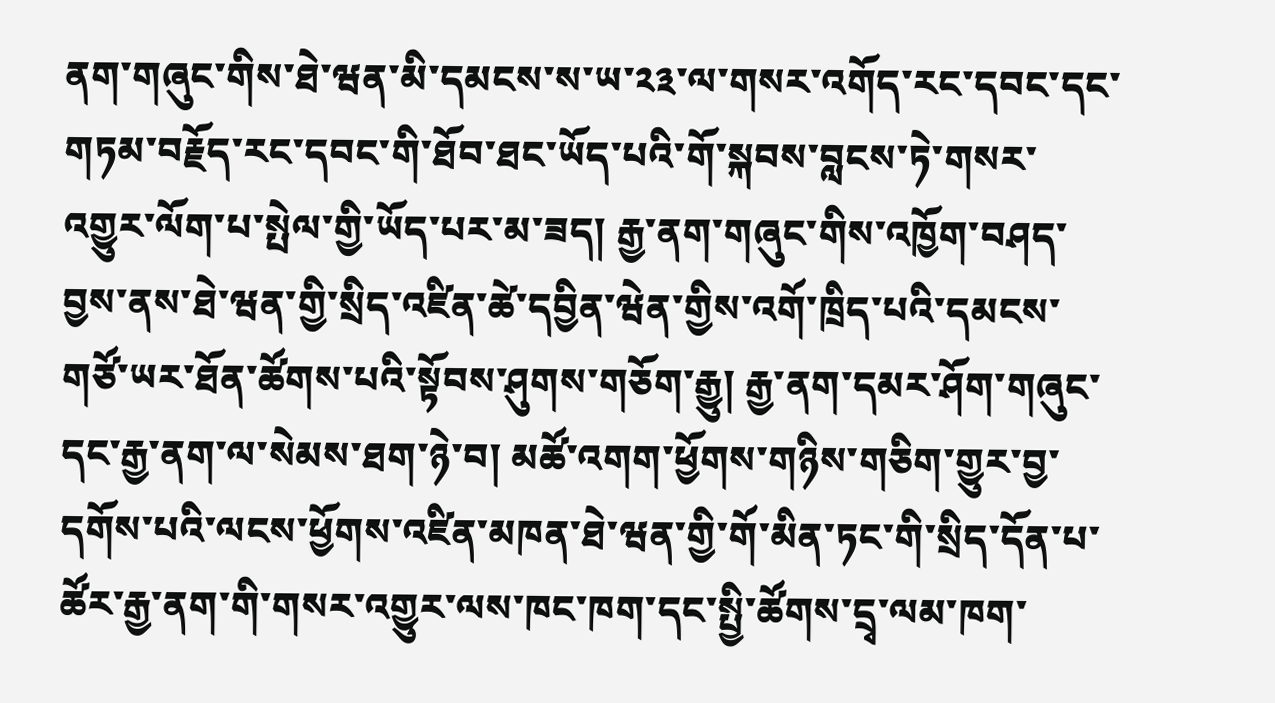ནག་གཞུང་གིས་ཐེ་ཝན་མི་དམངས་ས་ཡ་༢༣་ལ་གསར་འགོད་རང་དབང་དང་གཏམ་བརྗོད་རང་དབང་གི་ཐོབ་ཐང་ཡོད་པའི་གོ་སྐབས་བླངས་ཏེ་གསར་འགྱུར་ལོག་པ་སྤེལ་གྱི་ཡོད་པར་མ་ཟད། རྒྱ་ནག་གཞུང་གིས་འཁྱོག་བཤད་བྱས་ནས་ཐེ་ཝན་གྱི་སྲིད་འཛིན་ཚེ་དབྱིན་ཝེན་གྱིས་འགོ་ཁྲིད་པའི་དམངས་གཙོ་ཡར་ཐོན་ཚོགས་པའི་སྟོབས་ཤུགས་གཅོག་རྒྱུ། རྒྱ་ནག་དམར་ཤོག་གཞུང་དང་རྒྱ་ནག་ལ་སེམས་ཐག་ཉེ་བ། མཚོ་འགག་ཕྱོགས་གཉིས་གཅིག་གྱུར་བྱ་དགོས་པའི་ལངས་ཕྱོགས་འཛིན་མཁན་ཐེ་ཝན་གྱི་གོ་མིན་ཏང་གི་སྲིད་དོན་པ་ཚོར་རྒྱ་ནག་གི་གསར་འགྱུར་ལས་ཁང་ཁག་དང་སྤྱི་ཚོགས་དྲྭ་ལམ་ཁག་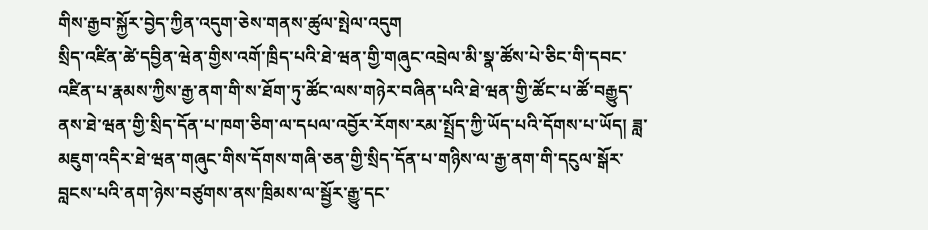གིས་རྒྱབ་སྐྱོར་བྱེད་ཀྱིན་འདུག་ཅེས་གནས་ཚུལ་སྤེལ་འདུག
སྲིད་འཛིན་ཚེ་དབྱིན་ཝེན་གྱིས་འགོ་ཁྲིད་པའི་ཐེ་ཝན་གྱི་གཞུང་འབྲེལ་མི་སྣ་ཚོས་པེ་ཅིང་གི་དབང་འཛིན་པ་རྣམས་ཀྱིས་རྒྱ་ནག་གི་ས་ཐོག་ཏུ་ཚོང་ལས་གཉེར་བཞིན་པའི་ཐེ་ཝན་གྱི་ཚོང་པ་ཚོ་བརྒྱུད་ནས་ཐེ་ཝན་གྱི་སྲིད་དོན་པ་ཁག་ཅིག་ལ་དཔལ་འབྱོར་རོགས་རམ་སྤྲོད་ཀྱི་ཡོད་པའི་དོགས་པ་ཡོད། ཟླ་མཇུག་འདིར་ཐེ་ཝན་གཞུང་གིས་དོགས་གཞི་ཅན་གྱི་སྲིད་དོན་པ་གཉིས་ལ་རྒྱ་ནག་གི་དངུལ་སྒོར་བླངས་པའི་ནག་ཉེས་བཙུགས་ནས་ཁྲིམས་ལ་སྦྱོར་རྒྱུ་དང་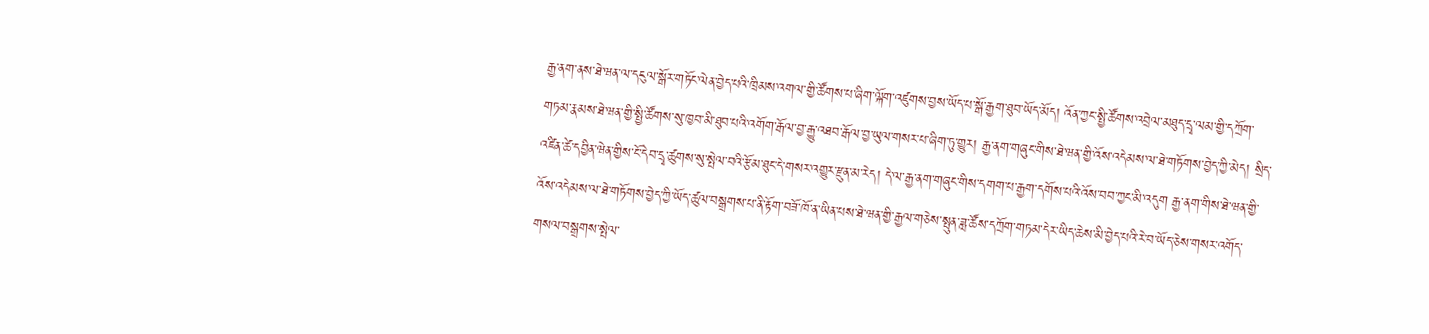རྒྱ་ནག་ནས་ཐེ་ཝན་ལ་དངུལ་སྒོར་གཏོང་ལེན་བྱེད་པའི་ཁྲིམས་འགལ་གྱི་ཚོགས་པ་ཞིག་ལྐོག་འཛུགས་བྱས་ཡོད་པ་སྒོ་རྒྱག་ཐུབ་ཡོད་མོད། འོན་ཀྱང་སྤྱི་ཚོགས་འབྲེལ་མཐུད་དྲྭ་ལམ་གྱི་དཀྲོག་གཏམ་རྣམས་ཐེ་ཝན་གྱི་སྤྱི་ཚོགས་སུ་ཁྱབ་མི་ཐུབ་པའི་འགོག་རྒོལ་བྱ་རྒྱུ་འཐབ་རྒོལ་བྱ་ཡུལ་གསར་པ་ཞིག་ཏུ་གྱུར། རྒྱ་ནག་གཞུང་གིས་ཐེ་ཝན་གྱི་འོས་འདེམས་ལ་ཐེ་གཏོགས་བྱེད་ཀྱི་མེད། སྲིད་འཛིན་ཚེ་དབྱིན་ཝེན་གྱིས་ངོ་དེབ་དྲྭ་ཚུགས་སུ་སྤེལ་བའི་རྩོམ་ཐུང་དེ་གསར་འགྱུར་རྫུན་མ་རེད། དེ་ལ་རྒྱ་ནག་གཞུང་གིས་དགག་པ་རྒྱག་དགོས་པའི་འོས་བབ་ཀྱང་མི་འདུག རྒྱ་ནག་གིས་ཐེ་ཝན་གྱི་འོས་འདེམས་ལ་ཐེ་གཏོགས་བྱེད་ཀྱི་ཡོད་ཚུལ་བསྒྲགས་པ་ནི་རྟོག་བཟོ་ཁོ་ན་ཡིན་པས་ཐེ་ཝན་གྱི་རྒྱལ་གཅེས་སྤུན་ཟླ་ཚོས་དཀྲོག་གཏམ་དེར་ཡིད་ཆེས་མི་བྱེད་པའི་རེ་བ་ཡོད་ཅེས་གསར་འགོད་གསལ་བསྒྲགས་སྤེལ་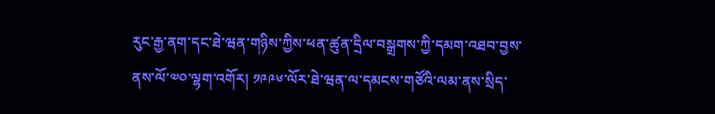རུང་རྒྱ་ནག་དང་ཐེ་ཝན་གཉིས་ཀྱིས་ཕན་ཚུན་དྲིལ་བསྒྲགས་ཀྱི་དམག་འཐབ་བྱས་ནས་ལོ་༧༠་ལྷག་འགོར། ༡༩༩༦་ལོར་ཐེ་ཝན་ལ་དམངས་གཙོའི་ལམ་ནས་སྲིད་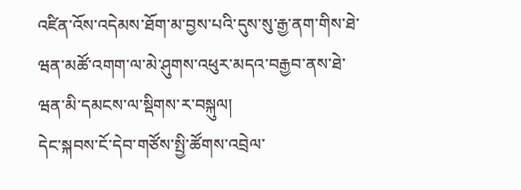འཛིན་འོས་འདེམས་ཐོག་མ་བྱས་པའི་དུས་སུ་རྒྱ་ནག་གིས་ཐེ་ཝན་མཚོ་འགག་ལ་མེ་ཤུགས་འཕུར་མདའ་བརྒྱབ་ནས་ཐེ་ཝན་མི་དམངས་ལ་སྡིགས་ར་བསྐུལ།
དེང་སྐབས་ངོ་དེབ་གཙོས་སྤྱི་ཚོགས་འབྲེལ་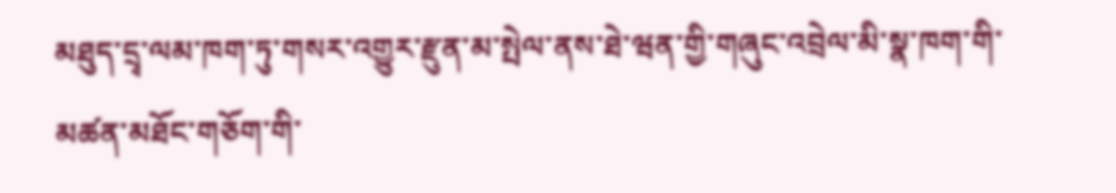མཐུད་དྲྭ་ལམ་ཁག་ཏུ་གསར་འགྱུར་རྫུན་མ་སྤེལ་ནས་ཐེ་ཝན་གྱི་གཞུང་འབྲེལ་མི་སྣ་ཁག་གི་མཚན་མཐོང་གཅོག་གི་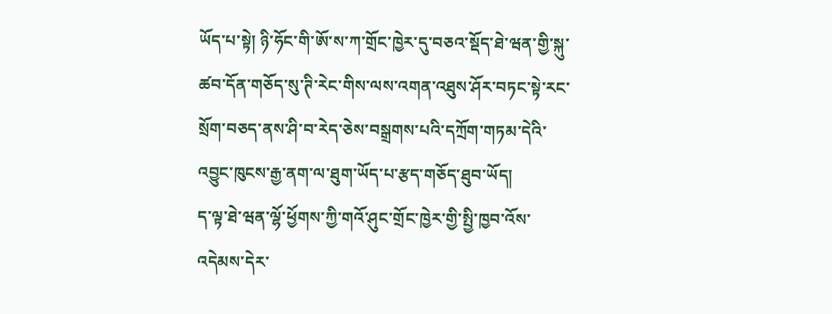ཡོད་པ་སྟེ། ཉི་ཧོང་གི་ཨོ་ས་ཀ་གྲོང་ཁྱེར་དུ་བཅའ་སྡོད་ཐེ་ཝན་གྱི་སྐུ་ཚབ་དོན་གཅོད་སུ་ཊི་རེང་གིས་ལས་འགན་འཐུས་ཤོར་བཏང་སྟེ་རང་སྲོག་བཅད་ནས་ཤི་བ་རེད་ཅེས་བསྒྲགས་པའི་དཀྲོག་གཏམ་དེའི་འབྱུང་ཁུངས་རྒྱ་ནག་ལ་ཐུག་ཡོད་པ་རྩད་གཅོད་ཐུབ་ཡོད།
ད་ལྟ་ཐེ་ཝན་ལྷོ་ཕྱོགས་ཀྱི་གའོ་ཤུང་གྲོང་ཁྱེར་གྱི་སྤྱི་ཁྱབ་འོས་འདེམས་དེར་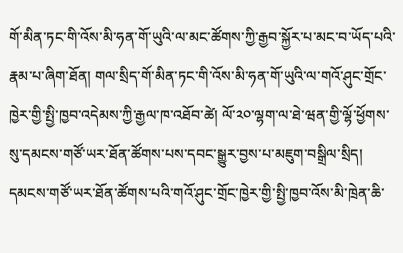གོ་མིན་ཏང་གི་འོས་མི་ཧན་གོ་ཡུའི་ལ་མང་ཚོགས་ཀྱི་རྒྱབ་སྐྱོར་པ་མང་བ་ཡོད་པའི་རྣམ་པ་ཞིག་ཐོན། གལ་སྲིད་གོ་མིན་ཏང་གི་འོས་མི་ཧན་གོ་ཡུའི་ལ་གའོ་ཤུང་གྲོང་ཁྱེར་གྱི་སྤྱི་ཁྱབ་འདེམས་ཀྱི་རྒྱལ་ཁ་འཐོབ་ཚེ། ལོ་༢༠་ལྷག་ལ་ཐེ་ཝན་གྱི་ལྷོ་ཕྱོགས་སུ་དམངས་གཙོ་ཡར་ཐོན་ཚོགས་པས་དབང་སྒྱུར་བྱས་པ་མཇུག་བསྒྲིལ་སྲིད། དམངས་གཙོ་ཡར་ཐོན་ཚོགས་པའི་གའོ་ཤུང་གྲོང་ཁྱེར་གྱི་སྤྱི་ཁྱབ་འོས་མི་ཁྲེན་ཆི་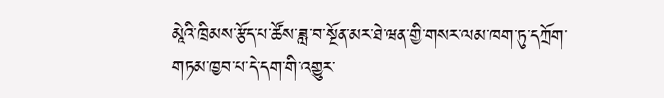མཱེའི་ཁྲིམས་རྩོད་པ་ཚོས་ཟླ་བ་སྔོན་མར་ཐེ་ཝན་གྱི་གསར་ལམ་ཁག་ཏུ་དཀྲོག་གཏམ་ཁྱབ་པ་དེ་དག་གི་འགྱུར་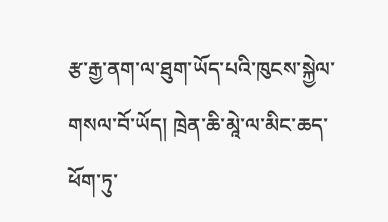རྩ་རྒྱ་ནག་ལ་ཐུག་ཡོད་པའི་ཁུངས་སྐྱེལ་གསལ་བོ་ཡོད། ཁྲེན་ཆི་མཱེ་ལ་མིང་ཆད་ཕོག་ཏུ་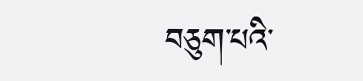བཅུག་པའི་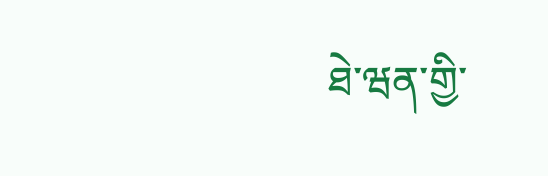ཐེ་ཝན་གྱི་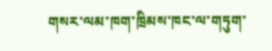གསར་ལམ་ཁག་ཁྲིམས་ཁང་ལ་གཏུག་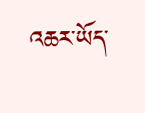འཆར་ཡོད་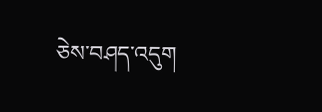ཅེས་བཤད་འདུག